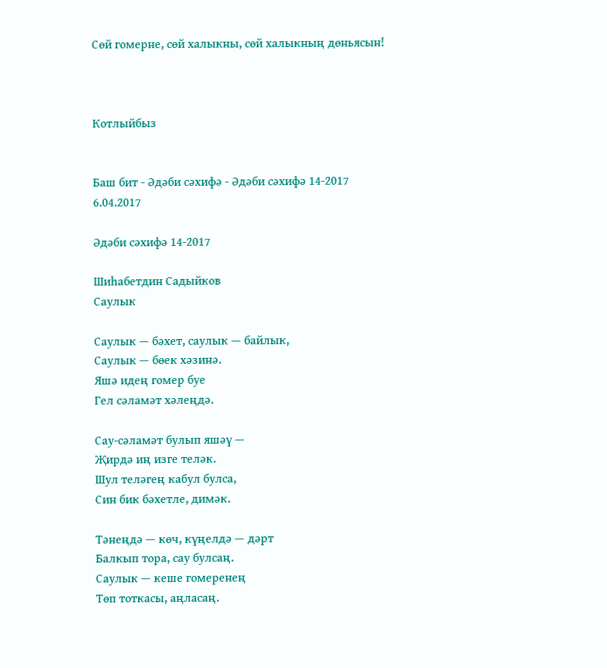Сөй гомерне, сөй халыкны, сөй халыкның дөньясын!



Котлыйбыз


Баш бит - Әдәби сәхифә - Әдәби сәхифә 14-2017
6.04.2017

Әдәби сәхифә 14-2017

Шиһабетдин Садыйков
Саулык

Саулык — бәхет, саулык — байлык,
Саулык — бөек хәзинә.
Яшә идең гомер буе
Гел сәламәт хәлеңдә.

Сау-сәламәт булып яшәү —
Җирдә иң изге теләк.
Шул теләгең кабул булса,
Син бик бәхетле, димәк.

Тәнеңдә — көч, күңелдә — дәрт
Балкып тора, сау булсаң.
Саулык — кеше гомеренең
Төп тоткасы, аңласаң.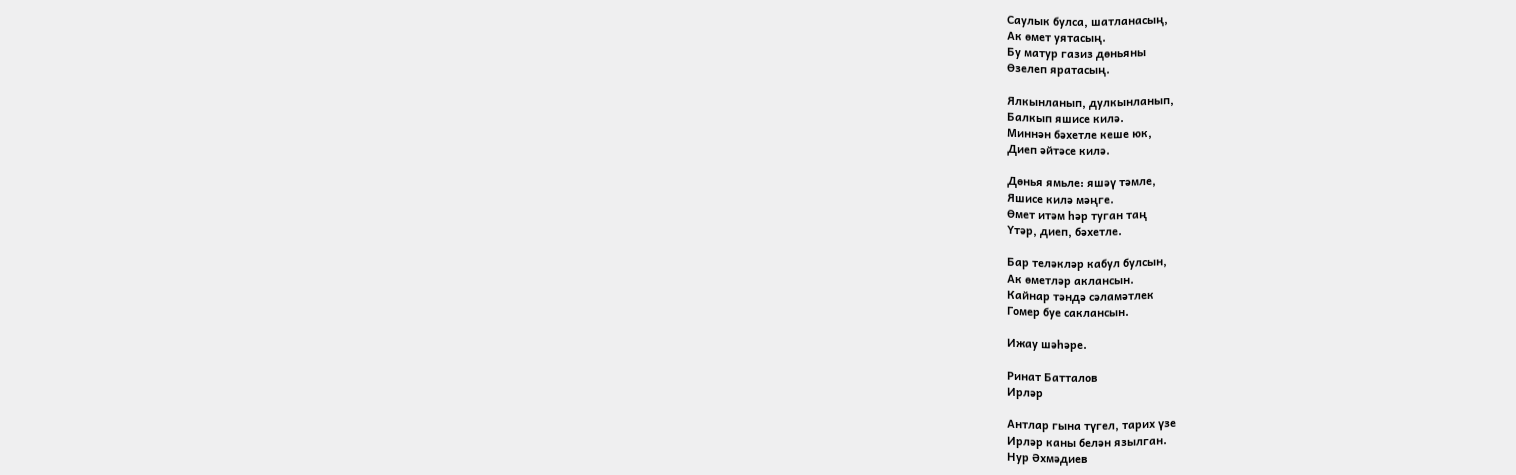Саулык булса, шатланасың,
Ак өмет уятасың.
Бу матур газиз дөньяны
Өзелеп яратасың.

Ялкынланып, дулкынланып,
Балкып яшисе килә.
Миннән бәхетле кеше юк,
Диеп әйтәсе килә.

Дөнья ямьле: яшәү тәмле,
Яшисе килә мәңге.
Өмет итәм һәр туган таң
Үтәр, диеп, бәхетле.

Бар теләкләр кабул булсын,
Ак өметләр аклансын.
Кайнар тәндә сәламәтлек
Гомер буе саклансын.

Ижау шәһәре.

Ринат Батталов
Ирләр

Антлар гына түгел, тарих үзе
Ирләр каны белән язылган.
Нур Әхмәдиев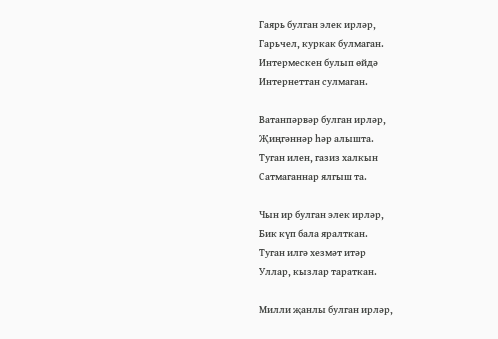Гаярь булган элек ирләр,
Гарьчел, куркак булмаган.
Интермескен булып өйдә
Интернеттан сулмаган.

Ватанпәрвәр булган ирләр,
Җиңгәннәр һәр алышта.
Туган илен, газиз халкын
Сатмаганнар ялгыш та.

Чын ир булган элек ирләр,
Бик күп бала яралткан.
Туган илгә хезмәт итәр
Уллар, кызлар тараткан.

Милли җанлы булган ирләр,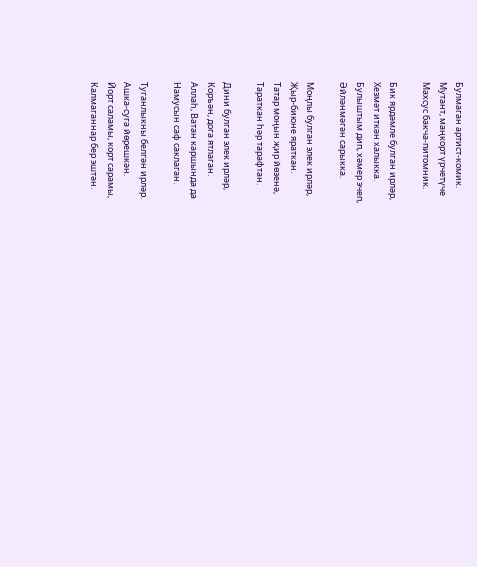Булмаган артист-комик.
Мутант, маңкорт үрчетүче
Махсус бакча-питомник.

Бик ярдәмле булган ирләр,
Хезмәт иткән халыкка.
Булыштым дип, хәмер эчеп,
Әйләнмәгән сарыкка.

Моңлы булган элек ирләр,
Җыр-биюне яраткан.
Татар моңын җир йөзенә,
Тараткан һәр тарафтан.

Дини булган элек ирләр,
Коръән, дога ятлаган.
Аллаһ, Ватан каршында да
Намусын саф саклаган.

Туганлыкны белгән ирләр.
Ашка-суга йөрешкән.
Йорт саламы, корт сарамы,
Калмаганнар бер эштән.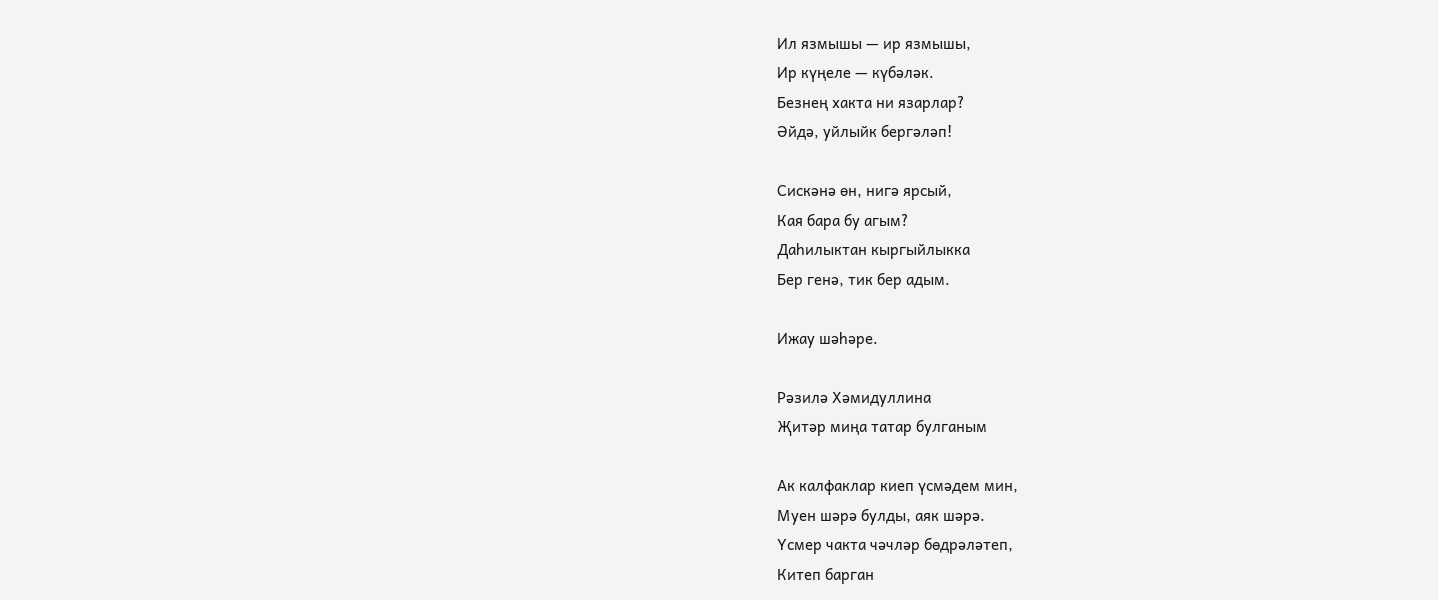Ил язмышы — ир язмышы,
Ир күңеле — күбәләк.
Безнең хакта ни язарлар?
Әйдә, уйлыйк бергәләп!

Сискәнә өн, нигә ярсый,
Кая бара бу агым?
Даһилыктан кыргыйлыкка
Бер генә, тик бер адым.

Ижау шәһәре.

Рәзилә Хәмидуллина
Җитәр миңа татар булганым

Ак калфаклар киеп үсмәдем мин,
Муен шәрә булды, аяк шәрә.
Үсмер чакта чәчләр бөдрәләтеп,
Китеп барган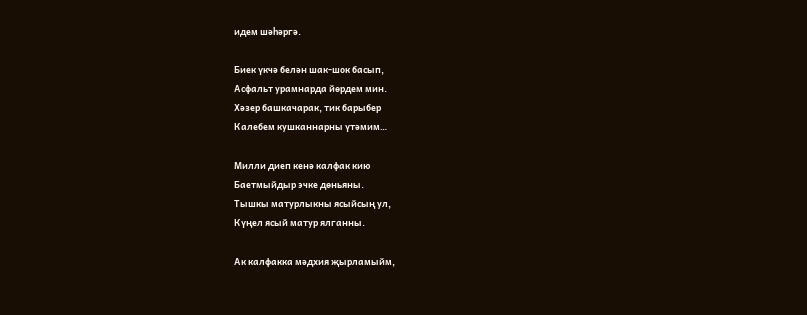идем шәһәргә.

Биек үкчә белән шак-шок басып,
Асфальт урамнарда йөрдем мин.
Хәзер башкачарак, тик барыбер
Калебем кушканнарны үтәмим…

Милли диеп кенә калфак кию
Баетмыйдыр эчке дөньяны.
Тышкы матурлыкны ясыйсың ул,
Күңел ясый матур ялганны.

Ак калфакка мәдхия җырламыйм,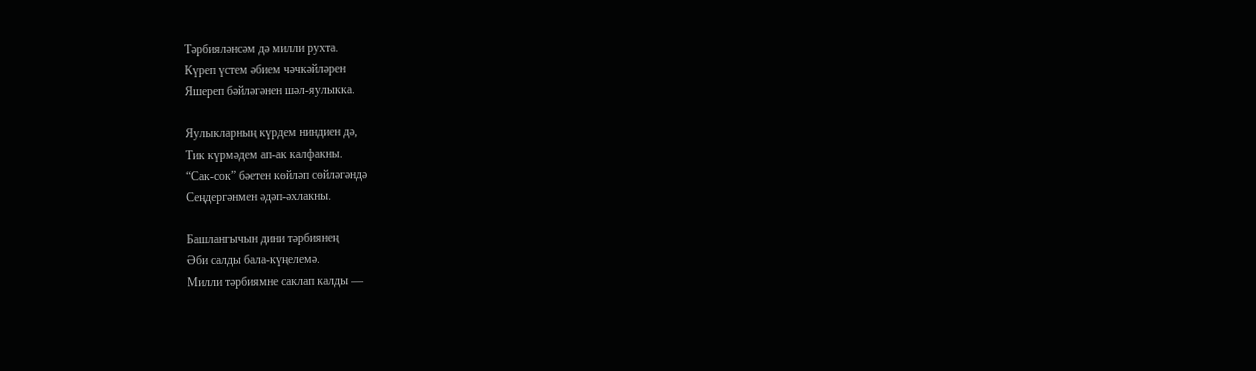Тәрбияләнсәм дә милли рухта.
Күреп үстем әбием чәчкәйләрен
Яшереп бәйләгәнен шәл-яулыкка.

Яулыкларның күрдем ниндиен дә,
Тик күрмәдем ап-ак калфакны.
“Сак-сок” бәетен көйләп сөйләгәндә
Сеңдергәнмен әдәп-әхлакны.

Башлангычын дини тәрбиянең
Әби салды бала-күңелемә.
Милли тәрбиямне саклап калды —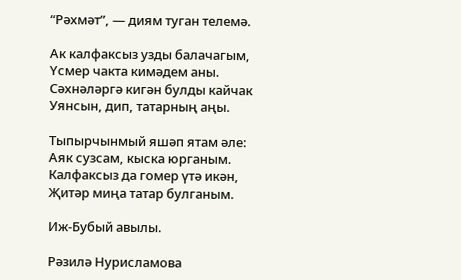“Рәхмәт”, — диям туган телемә.

Ак калфаксыз узды балачагым,
Үсмер чакта кимәдем аны.
Сәхнәләргә кигән булды кайчак
Уянсын, дип, татарның аңы.

Тыпырчынмый яшәп ятам әле:
Аяк сузсам, кыска юрганым.
Калфаксыз да гомер үтә икән,
Җитәр миңа татар булганым.

Иж-Бубый авылы.

Рәзилә Нурисламова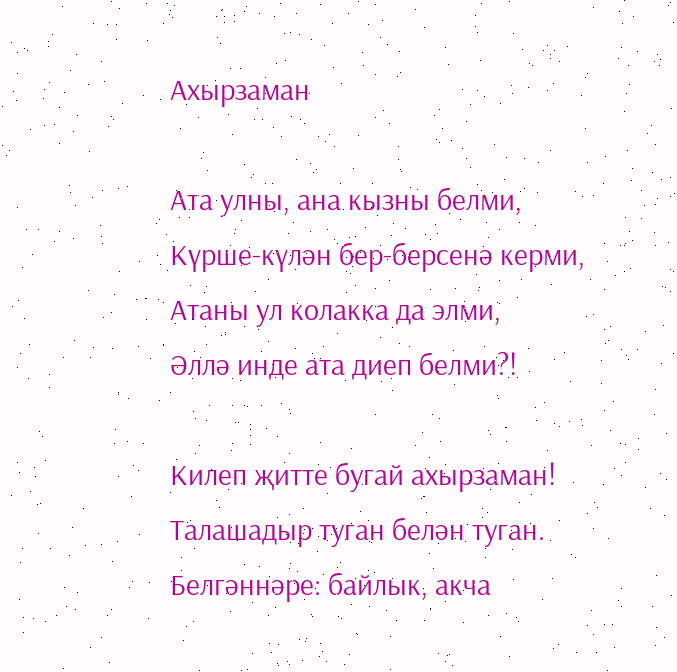Ахырзаман

Ата улны, ана кызны белми,
Күрше-күлән бер-берсенә керми,
Атаны ул колакка да элми,
Әллә инде ата диеп белми?!

Килеп җитте бугай ахырзаман!
Талашадыр туган белән туган.
Белгәннәре: байлык, акча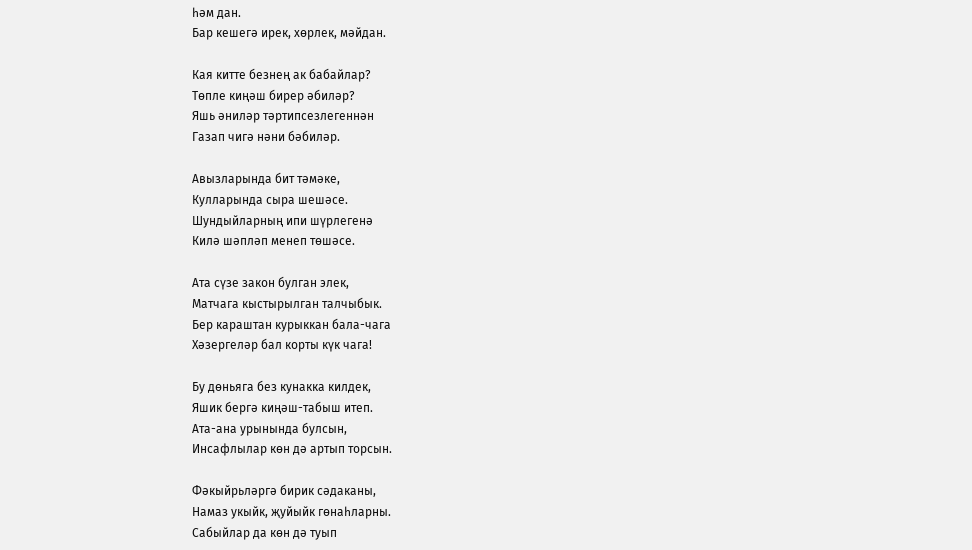һәм дан.
Бар кешегә ирек, хөрлек, мәйдан.

Кая китте безнең ак бабайлар?
Төпле киңәш бирер әбиләр?
Яшь әниләр тәртипсезлегеннән
Газап чигә нәни бәбиләр.

Авызларында бит тәмәке,
Кулларында сыра шешәсе.
Шундыйларның ипи шүрлегенә
Килә шәпләп менеп төшәсе.

Ата сүзе закон булган элек,
Матчага кыстырылган талчыбык.
Бер караштан курыккан бала-чага
Хәзергеләр бал корты күк чага!

Бу дөньяга без кунакка килдек,
Яшик бергә киңәш-табыш итеп.
Ата-ана урынында булсын,
Инсафлылар көн дә артып торсын.

Фәкыйрьләргә бирик сәдаканы,
Намаз укыйк, җуйыйк гөнаһларны.
Сабыйлар да көн дә туып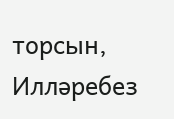торсын,
Илләребез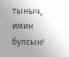тыныч, имин булсын!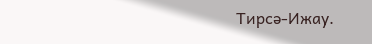Тирсә-Ижау.